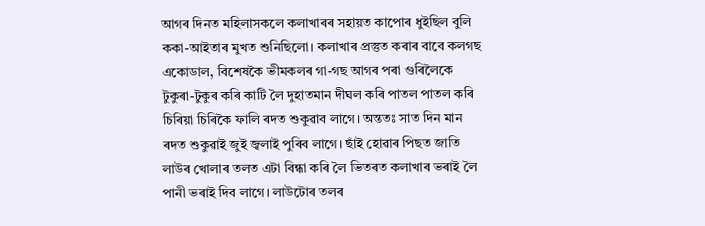আগৰ দিনত মহিলাসকলে কলাখাৰৰ সহায়ত কাপোৰ ধুইছিল বুলি ককা-আইতাৰ মুখত শুনিছিলো। কলাখাৰ প্ৰস্তুত কৰাৰ বাবে কলগছ একোডাল, বিশেষকৈ ভীমকলৰ গা-গছ আগৰ পৰা গুৰিলৈকে টুকুৰা-টুকুৰ কৰি কাটি লৈ দুহাতমান দীঘল কৰি পাতল পাতল কৰি চিৰিয়া চিৰিকৈ ফালি ৰদত শুকুৱাব লাগে। অন্ততঃ সাত দিন মান ৰদত শুকুৱাই জুই জ্বলাই পুৰিব লাগে। ছাঁই হোৱাৰ পিছত জাতি লাউৰ খোলাৰ তলত এটা বিন্ধা কৰি লৈ ভিতৰত কলাখাৰ ভৰাই লৈ পানী ভৰাই দিব লাগে। লাউটোৰ তলৰ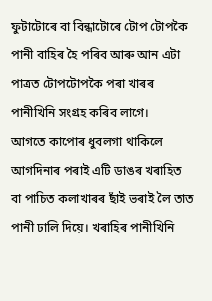ফুটাটোৰে বা বিন্ধাটোৰে টোপ টোপকৈ পানী বাহিৰ হৈ পৰিব আৰু আন এটা পাত্ৰত টোপটোপকৈ পৰা খাৰৰ পানীখিনি সংগ্ৰহ কৰিব লাগে।
আগতে কাপোৰ ধুবলগা থাকিলে আগদিনাৰ পৰাই এটি ডাঙৰ খৰাহিত বা পাচিত কলাখাৰৰ ছাঁই ভৰাই লৈ তাত পানী ঢালি দিয়ে। খৰাহিৰ পানীখিনি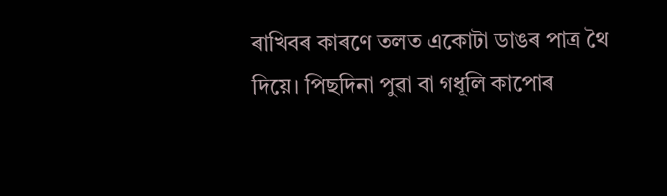ৰাখিবৰ কাৰণে তলত একোটা ডাঙৰ পাত্ৰ থৈ দিয়ে। পিছদিনা পুৱা বা গধূলি কাপোৰ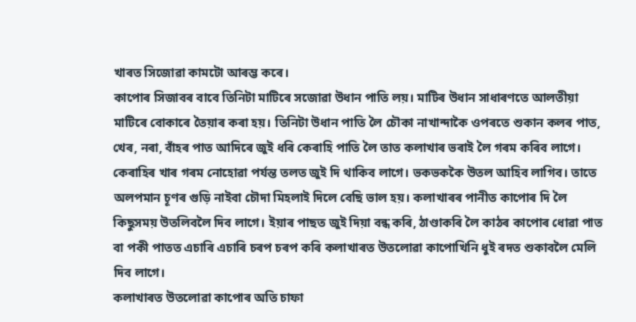খাৰত সিজোৱা কামটো আৰম্ভ কৰে।
কাপোৰ সিজাবৰ বাবে তিনিটা মাটিৰে সজোৱা উধান পাতি লয়। মাটিৰ উধান সাধাৰণতে আলতীয়া মাটিৰে বোকাৰে তৈয়াৰ কৰা হয়। তিনিটা উধান পাতি লৈ চৌকা নাখান্দাকৈ ওপৰতে শুকান কলৰ পাত, খেৰ, নৰা, বাঁহৰ পাত আদিৰে জুই ধৰি কেৰাহি পাতি লৈ তাত কলাখাৰ ভৰাই লৈ গৰম কৰিব লাগে। কেৰাহিৰ খাৰ গৰম নোহোৱা পৰ্যন্ত তলত জুই দি থাকিব লাগে। ভকভককৈ উতল আহিব লাগিব। তাতে অলপমান চূণৰ গুড়ি নাইবা চৌদা মিহলাই দিলে বেছি ভাল হয়। কলাখাৰৰ পানীত কাপোৰ দি লৈ কিছুসময় উতলিবলৈ দিব লাগে। ইয়াৰ পাছত জুই দিয়া বন্ধ কৰি, ঠাণ্ডাকৰি লৈ কাঠৰ কাপোৰ ধোৱা পাত বা পকী পাতত এচাৰি এচাৰি চৰপ চৰপ কৰি কলাখাৰত উতলোৱা কাপোখিনি ধুই ৰদত শুকাবলৈ মেলি দিব লাগে।
কলাখাৰত উতলোৱা কাপোৰ অতি চাফা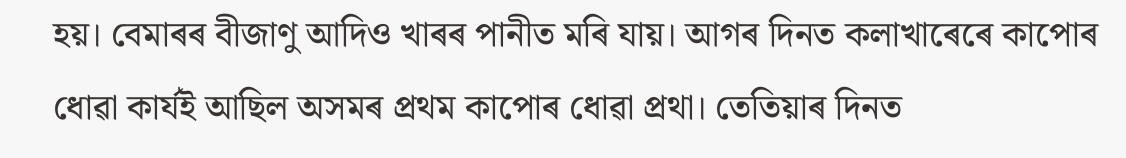হয়। বেমাৰৰ বীজাণু আদিও খাৰৰ পানীত মৰি যায়। আগৰ দিনত কলাখাৰেৰে কাপোৰ ধোৱা কাৰ্যই আছিল অসমৰ প্ৰথম কাপোৰ ধোৱা প্ৰথা। তেতিয়াৰ দিনত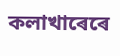কলাখাৰেৰে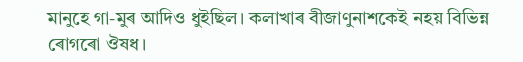মানুহে গা-মুৰ আদিও ধুইছিল। কলাখাৰ বীজাণুনাশকেই নহয় বিভিন্ন ৰোগৰো ঔষধ।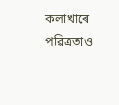কলাখাৰে পৱিত্ৰতাও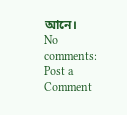আনে।
No comments:
Post a Comment